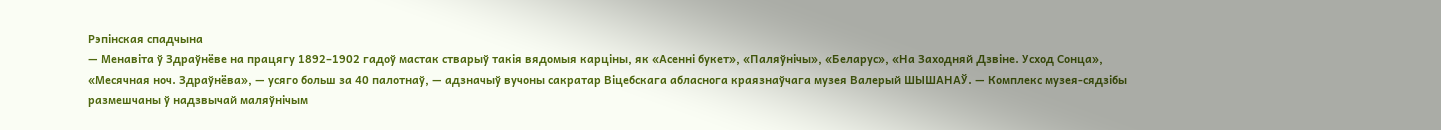Рэпінская спадчына
— Менавіта ў Здраўнёве на працягу 1892–1902 гадоў мастак стварыў такія вядомыя карціны, як «Асенні букет», «Паляўнічы», «Беларус», «На Заходняй Дзвіне. Усход Сонца», «Месячная ноч. Здраўнёва», — усяго больш за 40 палотнаў, — адзначыў вучоны сакратар Віцебскага абласнога краязнаўчага музея Валерый ШЫШАНАЎ. — Комплекс музея-сядзібы размешчаны ў надзвычай маляўнічым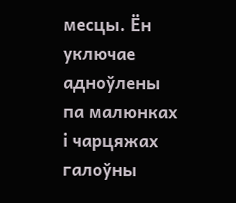месцы. Ён уключае адноўлены па малюнках і чарцяжах галоўны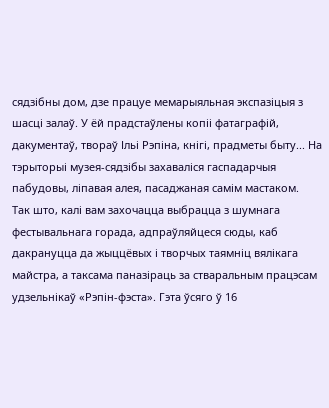сядзібны дом, дзе працуе мемарыяльная экспазіцыя з шасці залаў. У ёй прадстаўлены копіі фатаграфій, дакументаў, твораў Ільі Рэпіна, кнігі, прадметы быту... На тэрыторыі музея-сядзібы захаваліся гаспадарчыя пабудовы, ліпавая алея, пасаджаная самім мастаком.
Так што, калі вам захочацца выбрацца з шумнага фестывальнага горада, адпраўляйцеся сюды, каб дакрануцца да жыццёвых і творчых таямніц вялікага майстра, а таксама паназіраць за стваральным працэсам удзельнікаў «Рэпін-фэста». Гэта ўсяго ў 16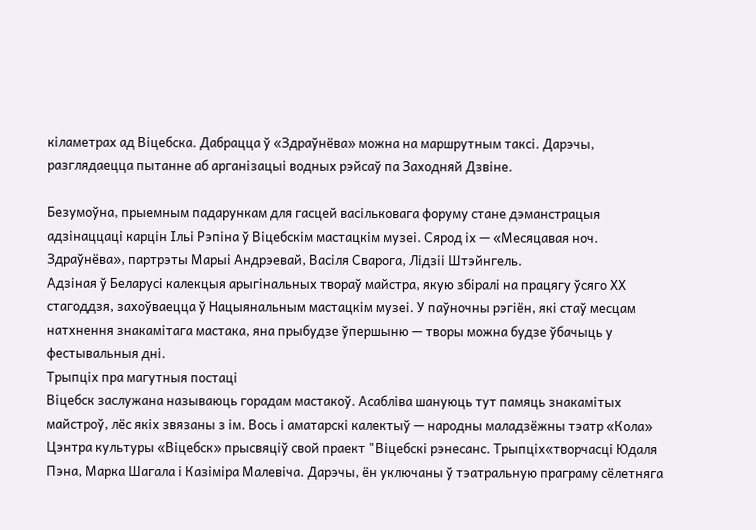кіламетрах ад Віцебска. Дабрацца ў «Здраўнёва» можна на маршрутным таксі. Дарэчы, разглядаецца пытанне аб арганізацыі водных рэйсаў па Заходняй Дзвіне.

Безумоўна, прыемным падарункам для гасцей васільковага форуму стане дэманстрацыя адзінаццаці карцін Ільі Рэпіна ў Віцебскім мастацкім музеі. Сярод іх — «Месяцавая ноч. Здраўнёва», партрэты Марыі Андрэевай, Васіля Сварога, Лідзіі Штэйнгель.
Адзіная ў Беларусі калекцыя арыгінальных твораў майстра, якую збіралі на працягу ўсяго ХХ стагоддзя, захоўваецца ў Нацыянальным мастацкім музеі. У паўночны рэгіён, які стаў месцам натхнення знакамітага мастака, яна прыбудзе ўпершыню — творы можна будзе ўбачыць у фестывальныя дні.
Трыпціх пра магутныя постаці
Віцебск заслужана называюць горадам мастакоў. Асабліва шануюць тут памяць знакамітых майстроў, лёс якіх звязаны з ім. Вось і аматарскі калектыў — народны маладзёжны тэатр «Кола» Цэнтра культуры «Віцебск» прысвяціў свой праект "Віцебскі рэнесанс. Трыпціх«творчасці Юдаля Пэна, Марка Шагала і Казіміра Малевіча. Дарэчы, ён уключаны ў тэатральную праграму сёлетняга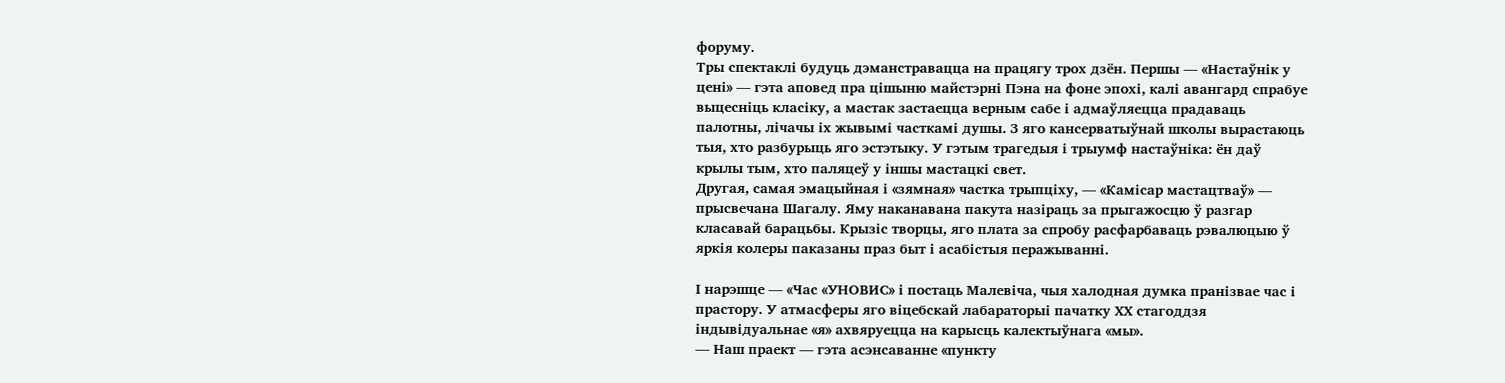форуму.
Тры спектаклі будуць дэманстравацца на працягу трох дзён. Першы — «Настаўнік у цені» — гэта аповед пра цішыню майстэрні Пэна на фоне эпохі, калі авангард спрабуе выцесніць класіку, а мастак застаецца верным сабе і адмаўляецца прадаваць палотны, лічачы іх жывымі часткамі душы. З яго кансерватыўнай школы вырастаюць тыя, хто разбурыць яго эстэтыку. У гэтым трагедыя і трыумф настаўніка: ён даў крылы тым, хто паляцеў у іншы мастацкі свет.
Другая, самая эмацыйная і «зямная» частка трыпціху, — «Камісар мастацтваў» — прысвечана Шагалу. Яму наканавана пакута назіраць за прыгажосцю ў разгар класавай барацьбы. Крызіс творцы, яго плата за спробу расфарбаваць рэвалюцыю ў яркія колеры паказаны праз быт і асабістыя перажыванні.

І нарэшце — «Час «УНОВИС» і постаць Малевіча, чыя халодная думка пранізвае час і прастору. У атмасферы яго віцебскай лабараторыі пачатку ХХ стагоддзя індывідуальнае «я» ахвяруецца на карысць калектыўнага «мы».
— Наш праект — гэта асэнсаванне «пункту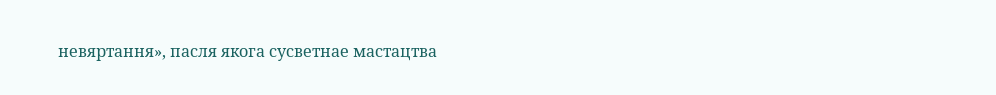невяртання», пасля якога сусветнае мастацтва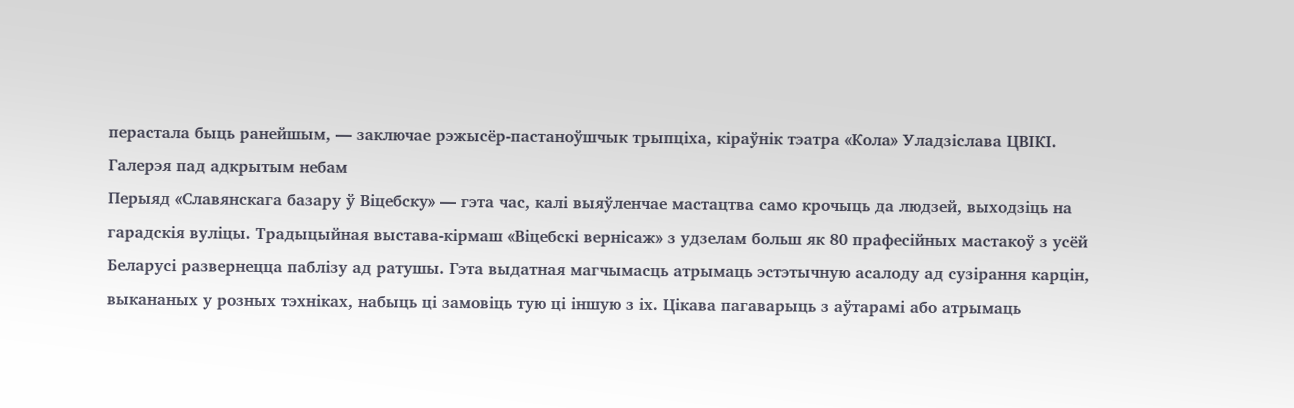перастала быць ранейшым, — заключае рэжысёр-пастаноўшчык трыпціха, кіраўнік тэатра «Кола» Уладзіслава ЦВІКІ.
Галерэя пад адкрытым небам
Перыяд «Славянскага базару ў Віцебску» — гэта час, калі выяўленчае мастацтва само крочыць да людзей, выходзіць на гарадскія вуліцы. Традыцыйная выстава-кірмаш «Віцебскі вернісаж» з удзелам больш як 80 прафесійных мастакоў з усёй Беларусі развернецца паблізу ад ратушы. Гэта выдатная магчымасць атрымаць эстэтычную асалоду ад сузірання карцін, выкананых у розных тэхніках, набыць ці замовіць тую ці іншую з іх. Цікава пагаварыць з аўтарамі або атрымаць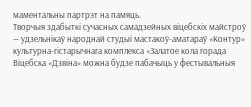маментальны партрэт на памяць.
Творчыя здабыткі сучасных самадзейных віцебскіх майстроў — удзельнікаў народнай студыі мастакоў-аматараў «Контур» культурна-гістарычнага комплекса «Залатое кола горада Віцебска «Дзвіна» можна будзе пабачыць у фестывальныя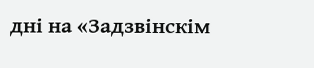дні на «Задзвінскім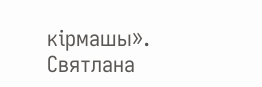кірмашы».
Святлана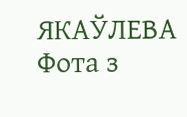ЯКАЎЛЕВА
Фота з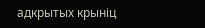адкрытых крыніц